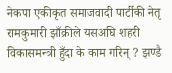नेकपा एकीकृत समाजवादी पार्टीकी नेतृ रामकुमारी झाँक्रीले यसअघि शहरी विकासमन्त्री हुँदा के काम गरिन् ? झण्डै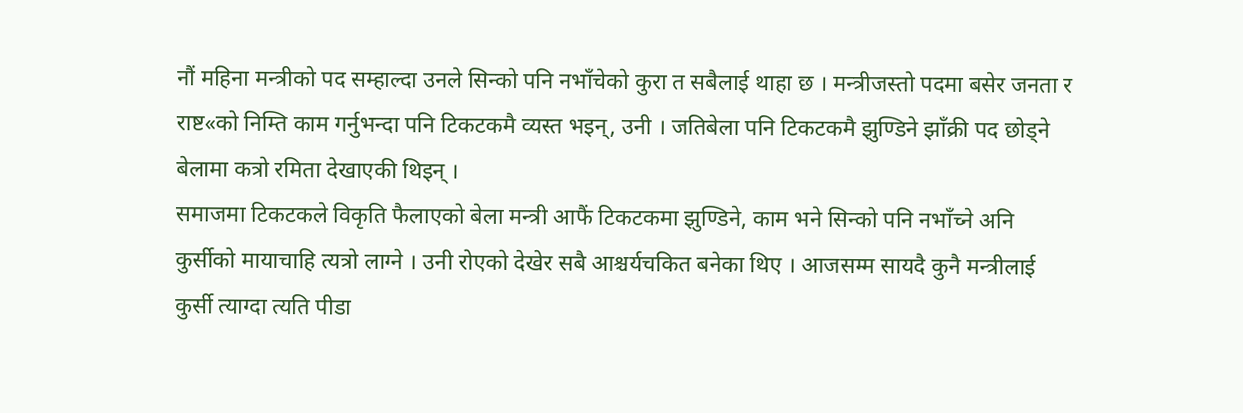नौं महिना मन्त्रीको पद सम्हाल्दा उनले सिन्को पनि नभाँचेको कुरा त सबैलाई थाहा छ । मन्त्रीजस्तो पदमा बसेर जनता र राष्ट«को निम्ति काम गर्नुभन्दा पनि टिकटकमै व्यस्त भइन्, उनी । जतिबेला पनि टिकटकमै झुण्डिने झाँक्री पद छोड्ने बेलामा कत्रो रमिता देखाएकी थिइन् ।
समाजमा टिकटकले विकृति फैलाएको बेला मन्त्री आफैं टिकटकमा झुण्डिने, काम भने सिन्को पनि नभाँच्ने अनि कुर्सीको मायाचाहि त्यत्रो लाग्ने । उनी रोएको देखेर सबै आश्चर्यचकित बनेका थिए । आजसम्म सायदै कुनै मन्त्रीलाई कुर्सी त्याग्दा त्यति पीडा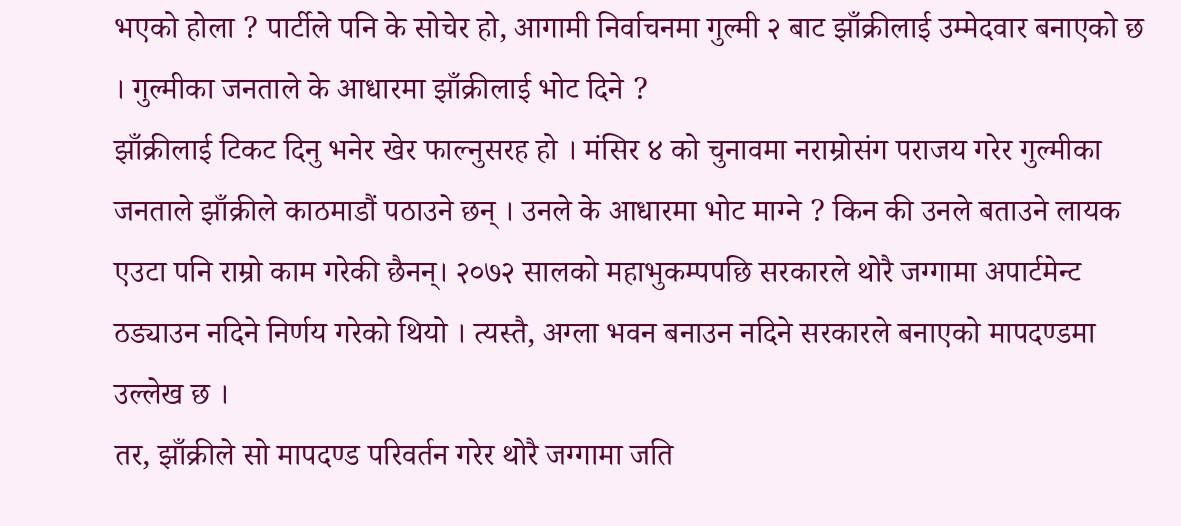भएको होला ? पार्टीले पनि के सोचेर हो, आगामी निर्वाचनमा गुल्मी २ बाट झाँक्रीलाई उम्मेदवार बनाएको छ । गुल्मीका जनताले के आधारमा झाँक्रीलाई भोट दिने ?
झाँक्रीलाई टिकट दिनु भनेर खेर फाल्नुसरह हो । मंसिर ४ को चुनावमा नराम्रोसंग पराजय गरेर गुल्मीका जनताले झाँक्रीले काठमाडौं पठाउने छन् । उनले के आधारमा भोट माग्ने ? किन की उनले बताउने लायक एउटा पनि राम्रो काम गरेकी छैनन्। २०७२ सालको महाभुकम्पपछि सरकारले थोरै जग्गामा अपार्टमेन्ट ठड्याउन नदिने निर्णय गरेको थियो । त्यस्तै, अग्ला भवन बनाउन नदिने सरकारले बनाएको मापदण्डमा उल्लेख छ ।
तर, झाँक्रीले सो मापदण्ड परिवर्तन गरेर थोरै जग्गामा जति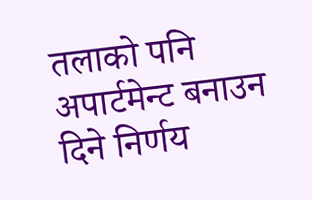तलाको पनि अपार्टमेन्ट बनाउन दिने निर्णय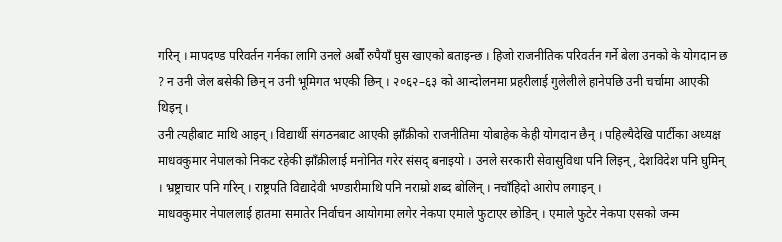गरिन् । मापदण्ड परिवर्तन गर्नका लागि उनले अर्बौं रुपैयाँ घुस खाएको बताइन्छ । हिजो राजनीतिक परिवर्तन गर्ने बेला उनको के योगदान छ ? न उनी जेल बसेकी छिन् न उनी भूमिगत भएकी छिन् । २०६२–६३ को आन्दोलनमा प्रहरीलाई गुलेलीले हानेपछि उनी चर्चामा आएकी थिइन् ।
उनी त्यहीबाट माथि आइन् । विद्यार्थी संगठनबाट आएकी झाँक्रीको राजनीतिमा योबाहेक केही योगदान छैन् । पहिल्यैदेखि पार्टीका अध्यक्ष माधवकुमार नेपालको निकट रहेकी झाँक्रीलाई मनोनित गरेर संसद् बनाइयो । उनले सरकारी सेवासुविधा पनि लिइन्, देशविदेश पनि घुमिन् । भ्रष्ट्राचार पनि गरिन् । राष्ट्रपति विद्यादेवी भण्डारीमाथि पनि नराम्रो शब्द बोलिन् । नचाँहिदो आरोप लगाइन् ।
माधवकुमार नेपाललाई हातमा समातेर निर्वाचन आयोगमा लगेर नेकपा एमाले फुटाएर छोडिन् । एमाले फुटेर नेकपा एसको जन्म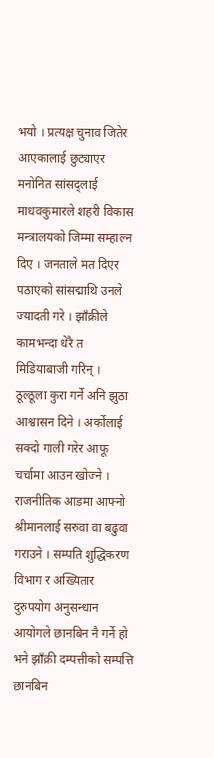भयो । प्रत्यक्ष चुनाव जितेर आएकालाई छुट्याएर मनोनित सांसद्लाई माधवकुमारले शहरी विकास मन्त्रालयको जिम्मा सम्हाल्न दिए । जनताले मत दिएर पठाएको सांसद्माथि उनले ज्यादती गरे । झाँक्रीले कामभन्दा धेरै त मिडियाबाजी गरिन् ।
ठूल्ठूला कुरा गर्ने अनि झुठा आश्वासन दिने । अर्कोलाई सक्दो गाली गरेर आफू चर्चामा आउन खोज्ने । राजनीतिक आडमा आफ्नो श्रीमानलाई सरुवा वा बढुवा गराउने । सम्पति शुद्धिकरण विभाग र अख्यितार दुरुपयोग अनुसन्धान आयोगले छानबिन नै गर्ने हो भने झाँक्री दम्पत्तीको सम्पत्ति छानबिन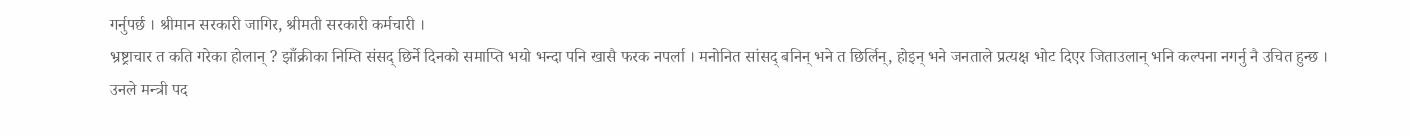गर्नुपर्छ । श्रीमान सरकारी जागिर, श्रीमती सरकारी कर्मचारी ।
भ्रष्ट्राचार त कति गरेका होलान् ? झाँक्रीका निम्ति संसद् छिर्ने दिनको समाप्ति भयो भन्दा पनि खासै फरक नपर्ला । मनोनित सांसद् बनिन् भने त छिर्लिन्, होइन् भने जनताले प्रत्यक्ष भोट दिएर जिताउलान् भनि कल्पना नगर्नु नै उचित हुन्छ । उनले मन्त्री पद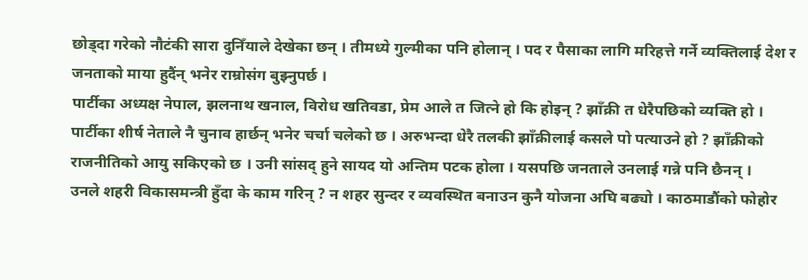छोड्दा गरेको नौटंकी सारा दुनिँयाले देखेका छन् । तीमध्ये गुल्मीका पनि होलान् । पद र पैसाका लागि मरिहत्ते गर्ने व्यक्तिलाई देश र जनताको माया हुदैंन् भनेर राम्रोसंग बुझ्नुपर्छ ।
पार्टीका अध्यक्ष नेपाल, झलनाथ खनाल, विरोध खतिवडा, प्रेम आले त जित्ने हो कि होइन् ? झाँक्री त धेरैपछिको व्यक्ति हो । पार्टीका शीर्ष नेताले नै चुनाव हार्छन् भनेर चर्चा चलेको छ । अरुभन्दा धेरै तलकी झाँक्रीलाई कसले पो पत्याउने हो ? झाँक्रीको राजनीतिको आयु सकिएको छ । उनी सांसद् हुने सायद यो अन्तिम पटक होला । यसपछि जनताले उनलाई गन्ने पनि छैनन् ।
उनले शहरी विकासमन्त्री हुँदा के काम गरिन् ? न शहर सुन्दर र व्यवस्थित बनाउन कुनै योजना अघि बढ्यो । काठमाडौंको फोहोर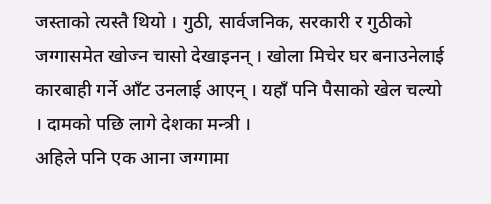जस्ताको त्यस्तै थियो । गुठी, सार्वजनिक, सरकारी र गुठीको जग्गासमेत खोज्न चासो देखाइनन् । खोला मिचेर घर बनाउनेलाई कारबाही गर्ने आँट उनलाई आएन् । यहाँ पनि पैसाको खेल चल्यो । दामको पछि लागे देशका मन्त्री ।
अहिले पनि एक आना जग्गामा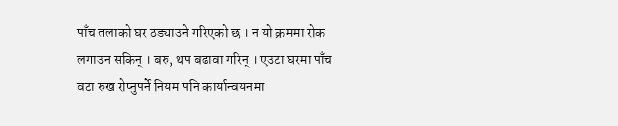पाँच तलाको घर ठड्याउने गरिएको छ । न यो क्रममा रोक लगाउन सकिन् । बरु, थप बढावा गरिन् । एउटा घरमा पाँच वटा रुख रोप्नुपर्ने नियम पनि कार्यान्वयनमा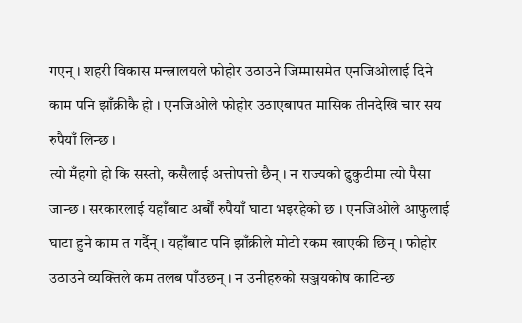गएन् । शहरी विकास मन्त्रालयले फोहोर उठाउने जिम्मासमेत एनजिओलाई दिने काम पनि झाँक्रीकै हो । एनजिओले फोहोर उठाएबापत मासिक तीनदेखि चार सय रुपैयाँ लिन्छ ।
त्यो मँहगो हो कि सस्तो, कसैलाई अत्तोपत्तो छैन् । न राज्यको ढुकुटीमा त्यो पैसा जान्छ । सरकारलाई यहाँबाट अर्बौं रुपैयाँ घाटा भइरहेको छ । एनजिओले आफुलाई घाटा हुने काम त गर्दैन् । यहाँबाट पनि झाँक्रीले मोटो रकम खाएकी छिन् । फोहोर उठाउने व्यक्तिले कम तलब पाँउछन् । न उनीहरुको सञ्जयकोष काटिन्छ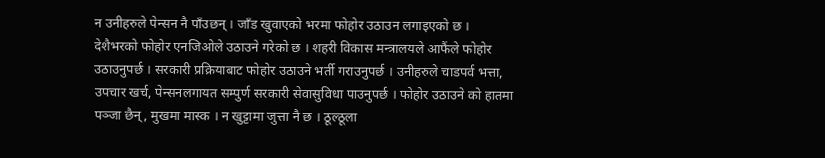न उनीहरुले पेन्सन नै पाँउछन् । जाँड खुवाएको भरमा फोहोर उठाउन लगाइएको छ ।
देशैभरको फोहोर एनजिओले उठाउने गरेको छ । शहरी विकास मन्त्रालयले आफैंले फोहोर उठाउनुपर्छ । सरकारी प्रक्रियाबाट फोहोर उठाउने भर्ती गराउनुपर्छ । उनीहरुले चाडपर्व भत्ता, उपचार खर्च, पेन्सनलगायत सम्पुर्ण सरकारी सेवासुविधा पाउनुपर्छ । फोहोर उठाउने को हातमा पञ्जा छैन्, मुखमा मास्क । न खुट्टामा जुत्ता नै छ । ठूल्ठूला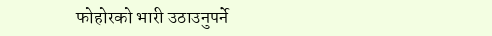फोहोरको भारी उठाउनुपर्ने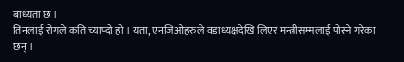बाध्यता छ ।
तिनलाई रोगले कति च्याप्दो हो । यता, एनजिओहरुले वडाध्यक्षदेखि लिएर मन्त्रीसम्मलाई पोस्ने गरेका छन् ।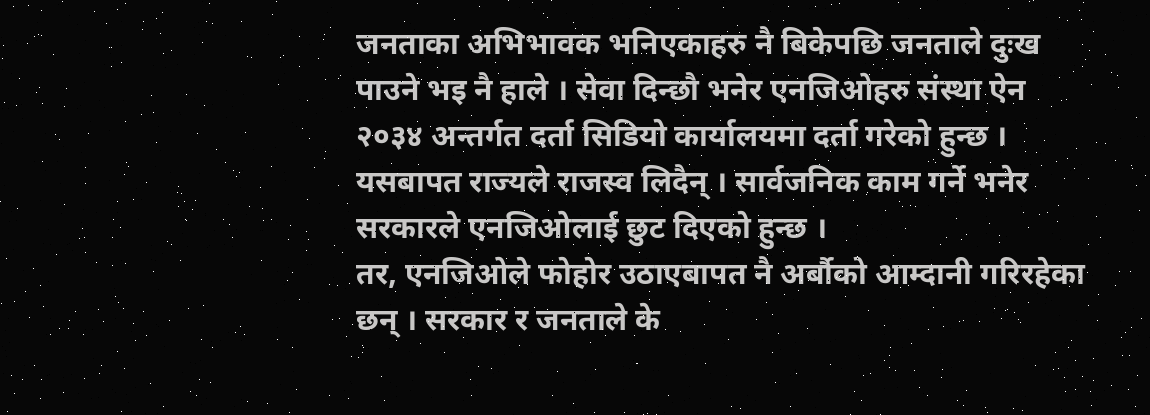जनताका अभिभावक भनिएकाहरु नै बिकेपछि जनताले दुःख पाउने भइ नै हाले । सेवा दिन्छौ भनेर एनजिओहरु संस्था ऐन २०३४ अन्तर्गत दर्ता सिडियो कार्यालयमा दर्ता गरेको हुन्छ । यसबापत राज्यले राजस्व लिदैन् । सार्वजनिक काम गर्ने भनेर सरकारले एनजिओलाई छुट दिएको हुन्छ ।
तर, एनजिओले फोहोर उठाएबापत नै अर्बौको आम्दानी गरिरहेका छन् । सरकार र जनताले के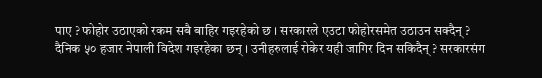पाए ? फोहोर उठाएको रकम सबै बाहिर गइरहेको छ । सरकारले एउटा फोहोरसमेत उठाउन सक्दैन् ? दैनिक ५० हजार नेपाली विदेश गइरहेका छन् । उनीहरुलाई रोकेर यही जागिर दिन सकिदैन् ? सरकारसंग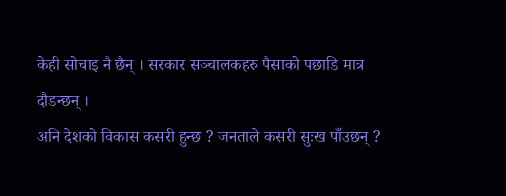केही सोचाइ नै छैन् । सरकार सञ्चालकहरु पैसाको पछाडि मात्र दौडन्छन् ।
अनि देशको विकास कसरी हुन्छ ? जनताले कसरी सुःख पाँउछन् ?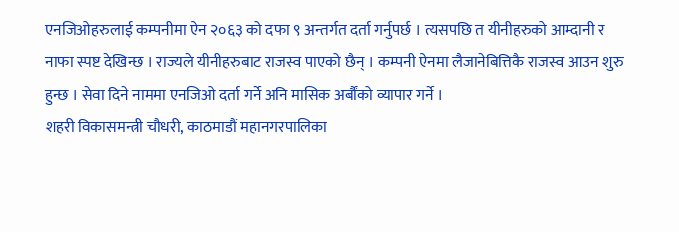एनजिओहरुलाई कम्पनीमा ऐन २०६३ को दफा ९ अन्तर्गत दर्ता गर्नुपर्छ । त्यसपछि त यीनीहरुको आम्दानी र नाफा स्पष्ट देखिन्छ । राज्यले यीनीहरुबाट राजस्व पाएको छैन् । कम्पनी ऐनमा लैजानेबित्तिकै राजस्व आउन शुरु हुन्छ । सेवा दिने नाममा एनजिओ दर्ता गर्ने अनि मासिक अर्बौंको व्यापार गर्ने ।
शहरी विकासमन्त्री चौधरी, काठमाडौं महानगरपालिका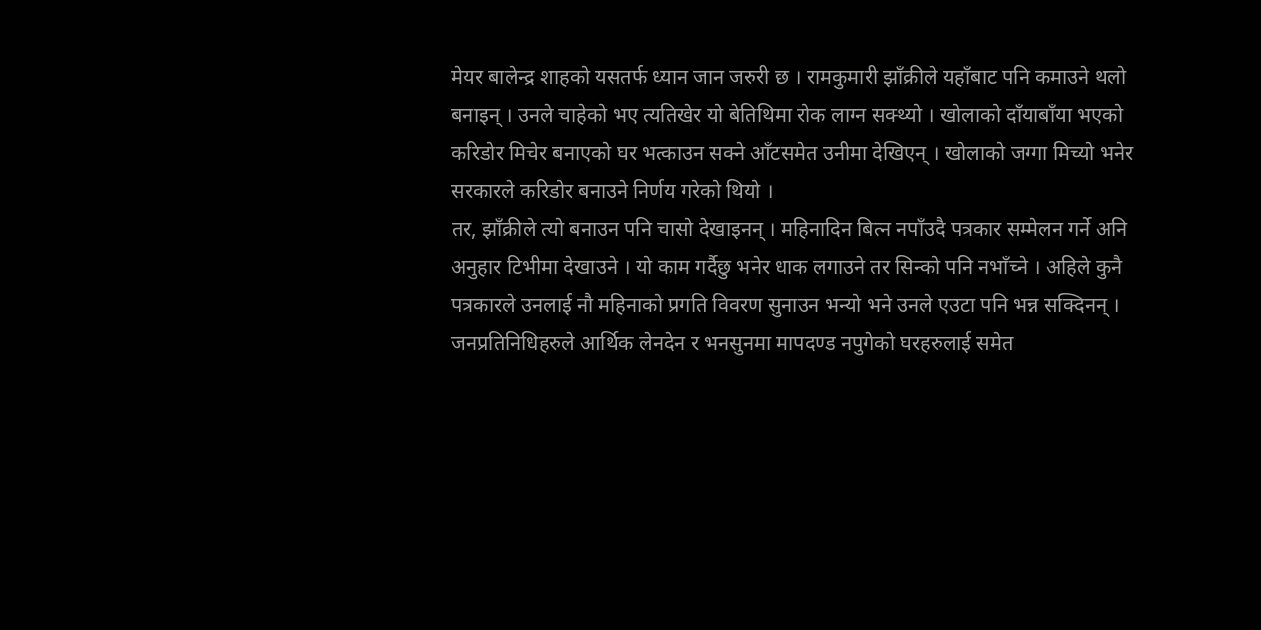मेयर बालेन्द्र शाहको यसतर्फ ध्यान जान जरुरी छ । रामकुमारी झाँक्रीले यहाँबाट पनि कमाउने थलो बनाइन् । उनले चाहेको भए त्यतिखेर यो बेतिथिमा रोक लाग्न सक्थ्यो । खोलाको दाँयाबाँया भएको करिडोर मिचेर बनाएको घर भत्काउन सक्ने आँटसमेत उनीमा देखिएन् । खोलाको जग्गा मिच्यो भनेर सरकारले करिडोर बनाउने निर्णय गरेको थियो ।
तर, झाँक्रीले त्यो बनाउन पनि चासो देखाइनन् । महिनादिन बित्न नपाँउदै पत्रकार सम्मेलन गर्ने अनि अनुहार टिभीमा देखाउने । यो काम गर्दैछु भनेर धाक लगाउने तर सिन्को पनि नभाँच्ने । अहिले कुनै पत्रकारले उनलाई नौ महिनाको प्रगति विवरण सुनाउन भन्यो भने उनले एउटा पनि भन्न सक्दिनन् । जनप्रतिनिधिहरुले आर्थिक लेनदेन र भनसुनमा मापदण्ड नपुगेको घरहरुलाई समेत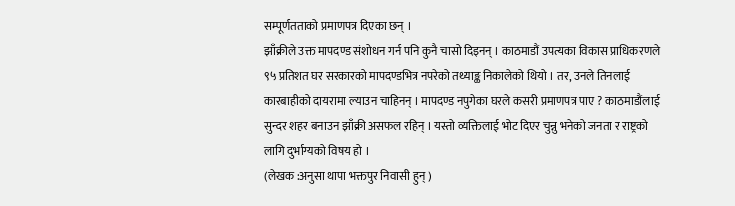सम्पूर्णतताको प्रमाणपत्र दिएका छन् ।
झाँक्रीले उक्त मापदण्ड संशोधन गर्न पनि कुनै चासो दिइनन् । काठमाडौं उपत्यका विकास प्राधिकरणले ९५ प्रतिशत घर सरकारको मापदण्डभित्र नपरेको तथ्याङ्क निकालेको थियो । तर, उनले तिनलाई कारबाहीको दायरामा ल्याउन चाहिनन् । मापदण्ड नपुगेका घरले कसरी प्रमाणपत्र पाए ? काठमाडौंलाई सुन्दर शहर बनाउन झाँक्री असफल रहिन् । यस्तो व्यक्तिलाई भोट दिएर चुन्नु भनेको जनता र राष्ट्रको लागि दुर्भाग्यको विषय हो ।
(लेखक :अनुसा थापा भक्तपुर निवासी हुन् )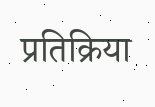प्रतिक्रिया